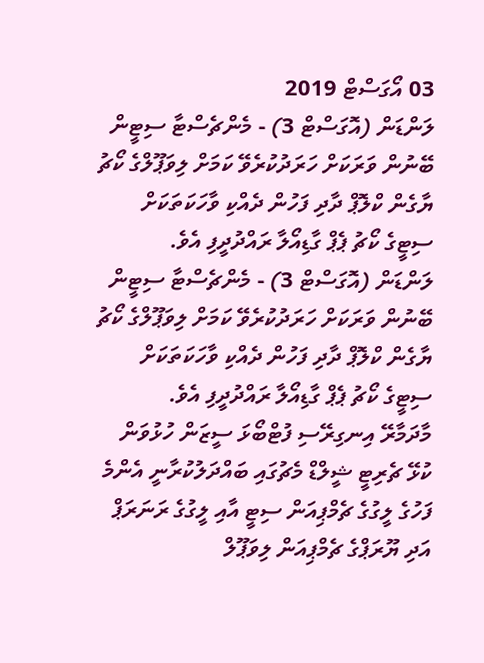03 އޯގަސްޓް 2019
ލަންޑަން (އޮގަސްޓް 3) - މެންޗެސްޓާ ސިޓީން ބޭނުން ވަރަކަށް ހަރަދުކުރެވޭ ކަމަށް ލިވަޕޫލްގެ ކޯޗު ޔާގެން ކްލޮޕް ދާދި ފަހުން ދެއްކި ވާހަކަތަކަށް ސިޓީގެ ކޯޗު ޕެޕް ގާޑިއޯލާ ރައްދުދީފި އެވެ.
ލަންޑަން (އޮގަސްޓް 3) - މެންޗެސްޓާ ސިޓީން ބޭނުން ވަރަކަށް ހަރަދުކުރެވޭ ކަމަށް ލިވަޕޫލްގެ ކޯޗު ޔާގެން ކްލޮޕް ދާދި ފަހުން ދެއްކި ވާހަކަތަކަށް ސިޓީގެ ކޯޗު ޕެޕް ގާޑިއޯލާ ރައްދުދީފި އެވެ.
މާދަމާރޭ އިނގިރޭސި ފުޓްބޯޅަ ސީޒަން ހުޅުވަން ކުޅޭ ޗެރިޓީ ޝީލްޑް މެޗުގައި ބައްދަލުކުރާނީ އެންމެ ފަހުގެ ލީގުގެ ޗެމްޕިއަން ސިޓީ އާއި ލީގުގެ ރަނަރަޕް އަދި ޔޫރަޕްގެ ޗެމްޕިއަން ލިވަޕޫލް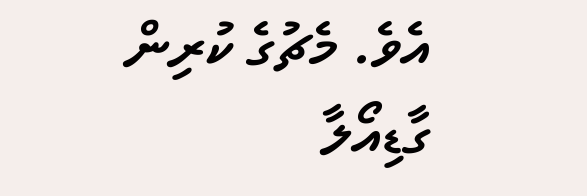އެވެ. މެޗުގެ ކުރިން ގާޑިއޯލާ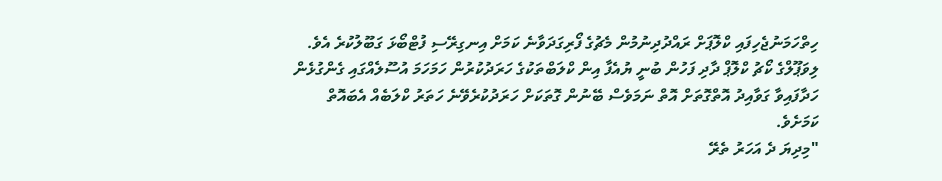ހިތްހަމަނުޖެހިފައި ކްލޮޕަށް ރައްދުދިނުމުން މެޗުގެ ފޯރިގަދަވާނެ ކަމަށް އިނގިރޭސި ފުޓްބޯޅަ ގަބޫލުކުރެ އެވެ.
ލިވަޕޫލްގެ ކޯޗު ކްލޮޕް ދާދި ފަހުން ބުނީ ޔުއެފާ އިން ކްލަބްތަކުގެ ހަރަދުކުރުން ހަމަހަމަ އުސޫލެއްގައި ގެންގުޅެން ހަދާފައިވާ ގަވާއިދު އޮތްގޮތަށް އޮތް ނަމަވެސް ބޭނުން ގޮތަކަށް ހަރަދުކުރެވޭނެ ހަތަރު ކްލަބެއް އެބައޮތް ކަމަށެވެ.
"މިދިޔަ ދެ އަހަރު ތެރޭ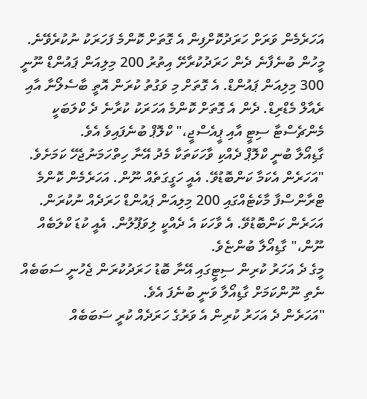އަހަރެމެން ވަރަށް ހަރަދުކޮށްފިން އެ ގޮތަށް ކޮންމެ ފަހަރަކު ނުކުރެވޭނެ. މީހުން ބުނެފާނެ ދެން ހަރަދުކުރާށޭ އިތުރު 200 މިލިއަން ޕައުންޑް ނޫނީ 300 މިލިއަން ޕައުންޑް. އެ ގޮތަށް މި ވަގުތު ކުރަން އޮތީ ބާސެލޯނާ އާއި ރެއާލް މެޑްރިޑް. ދެން އެ ގޮތަށް ކޮންމެ އަހަރަކު ކުރާނެ ދެ ކްލަބަކީ މެންޗެސްޓާ ސިޓީ އާއި ޕީއެސްޖީ،" ކްލޮޕް ބުނެފައިވެ އެވެ.
ގާޑިއޯލާ ބުނީ ކްލޮޕް ދެއްކި ވާހަކަތަކާ މެދު އޭނާ ހިތްހަމަނުޖެހޭ ކަމަށެވެ.
"އަހަރެން އެކަމާ ކަންބޮޑުވޭ. އެއީ ހަގީގަތެއް ނޫން. އަހަރެމެން ކޮންމެ ޓްރާންސްފާ މާކެޓެއްގައި 200 މިލިއަން ޕައުންޑް ހަރަދެއް ނުކުރަން. އަހަރެން ކަންބޮޑުވޭ. އެ ވާހަކަ އެ ދެއްކީ ލިވަޕޫލުން. އެއީ ކުޑަ ކްލަބެއް ނޫން،" ގާޑިއޯލާ ބުންޏެވެ.
މީގެ ދެ އަހަރު ކުރިން ސިޓީގައި އޭނާ ބޮޑު ހަރަދުކުރަން ޖެހުނީ ސަބަބެއް ނެތި ނޫންކަމަށް ގާޑިއޯލާ ވަނީ ބުނެފަ އެވެ.
"އަހަރެން ދެ އަހަރު ކުރިން އެ ވަރުގެ ހަރަދެއް ކުރީ ސަބަބެއް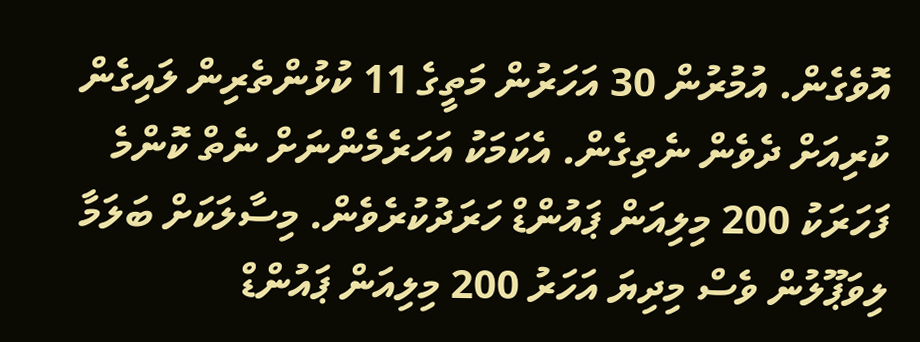އޮވެގެން. އުމުރުން 30 އަހަރުން މަތީގެ 11 ކުޅުންތެރިން ލައިގެން ކުރިއަށް ދެވެން ނެތިގެން. އެކަމަކު އަހަރެމެންނަށް ނެތް ކޮންމެ ފަހަރަކު 200 މިލިއަން ޕައުންޑް ހަރަދުކުރެވެން. މިސާލަކަށް ބަލަމާ ލިވަޕޫލުން ވެސް މިދިޔަ އަހަރު 200 މިލިއަން ޕައުންޑް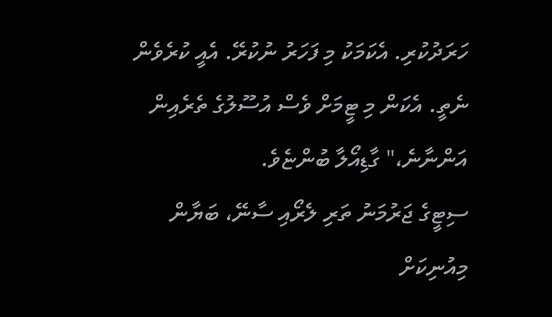ހަރަދުކުރި. އެކަމަކު މި ފަހަރު ނުކުރޭ. އެއީ ކުރެވެން ނެތީ. އެކަން މި ޓީމަށް ވެސް އުސޫލުގެ ތެރެއިން އަންނާނެ،" ގާޑިއޯލާ ބުންޏެވެ.
ސިޓީގެ ޖަރުމަނު ތަރި ލެރޯއި ސާނޭ، ބަޔާން މިއުނިކަށް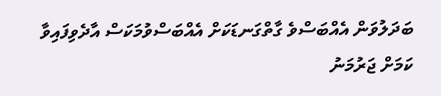ބަދަލުވަން އެއްބަސްވެ ގާތްގަނޑަކަށް އެއްބަސްވުމަކަސް އާދެވިފައިވާ ކަމަށް ޖަރުމަނު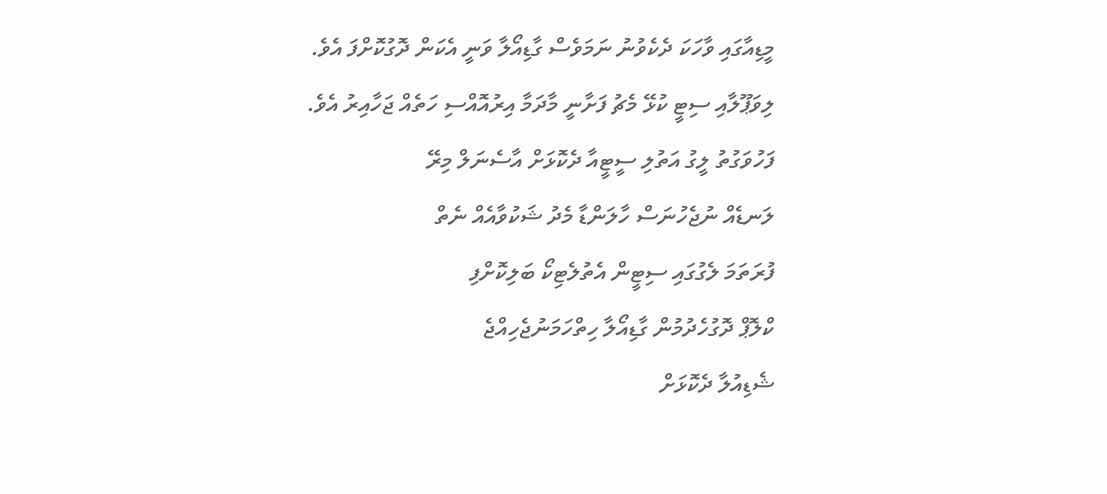މީޑިއާގައި ވާހަކަ ދެކެވުނު ނަމަވެސް ގާޑިއޯލާ ވަނީ އެކަން ދޮގުކޮށްފަ އެވެ.
ލިވަޕޫލާއި ސިޓީ ކުޅޭ މެޗު ފަށާނީ މާދަމާ އިރުއޮއްސި ހަތެއް ޖަހާއިރު އެވެ.
ފަހުވަގުތު ލީގު އަތުލި ސީޓީއާ ދެކޮޅަށް އާސެނަލް މިރޭ
ލަނޑެއް ނުޖެހުނަސް ހާލަންޑާ މެދު ޝަކުވާއެއް ނެތް
ފުރަތަމަ ލެގުގައި ސިޓީން އެތުލެޓިކޯ ބަލިކޮށްފި
ކްލޮޕް ދޮގުހެދުމުން ގާޑިއޯލާ ހިތްހަމަނުޖެހިއްޖެ
ޝެޑިއުލާ ދެކޮޅަށް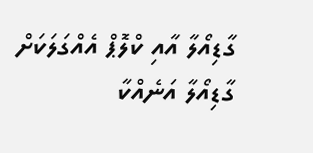ގާޑިއޯލާ އާއި ކްލޮޕް އެއްގަލަކަށް
ގާޑިއޯލާ އަނެއްކާ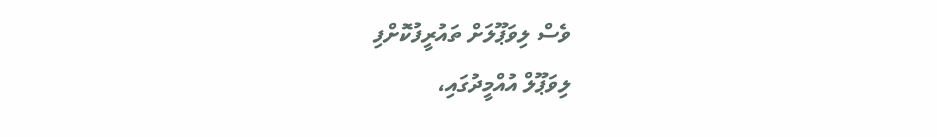ވެސް ލިވަޕޫލަށް ތައުރީފުކޮށްފި
ލިވަޕޫލް އުއްމީދުގައި،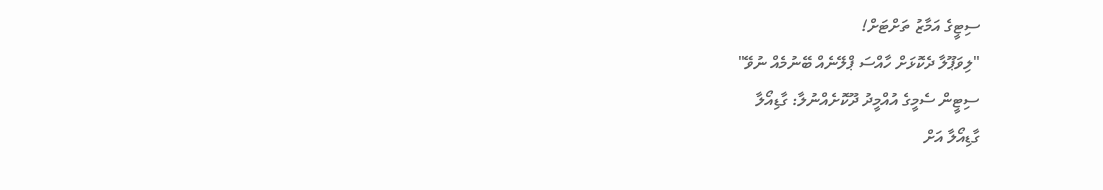ސިޓީގެ އަމާޒު ތަށްޓަށް!
"ލިވަޕޫލާ ދެކޮޅަށް ހާއްސަ ޕްލޭނެއް ބޭނުމެއް ނުވޭ"
ސިޓީން ސެމީގެ އުއްމީދު ދޫކޮށެއްނުލާ: ގާޑިއޯލާ
ގާޑިއޯލާ އަށް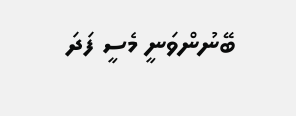ބޭނުންވަނީ މެސީ ފަދަ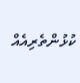ކުޅުންތެރިއެއް